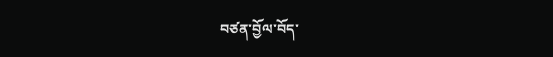བཙན་བྱོལ་བོད་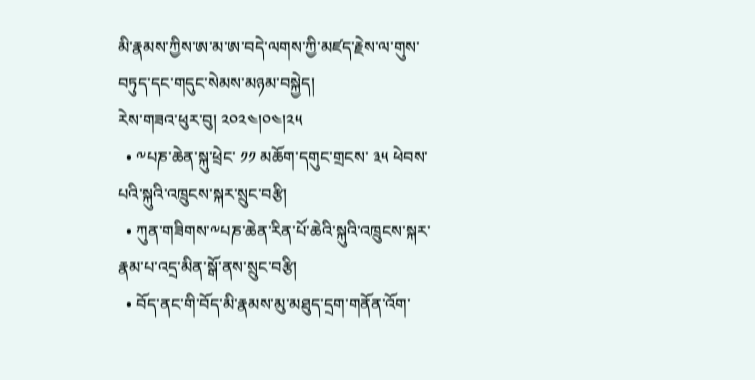མི་རྣམས་ཀྱིས་ཨ་མ་ཨ་བདེ་ལགས་ཀྱི་མཛད་རྗེས་ལ་གུས་བཏུད་དང་གདུང་སེམས་མཉམ་བསྐྱེད།
རེས་གཟའ་ཕུར་བུ། ༢༠༢༤།༠༤།༢༥
  • ༸པཎ་ཆེན་སྐུ་ཕྲེང་ ༡༡ མཆོག་དགུང་གྲངས་ ༣༥ ཕེབས་པའི་སྐུའི་འཁྲུངས་སྐར་སྲུང་བརྩི།
  • ཀུན་གཟིགས་༸པཎ་ཆེན་རིན་པོ་ཆེའི་སྐུའི་འཁྲུངས་སྐར་རྣམ་པ་འདྲ་མིན་སྒོ་ནས་སྲུང་བརྩི།
  • བོད་ནང་གི་བོད་མི་རྣམས་མུ་མཐུད་དྲག་གནོན་འོག་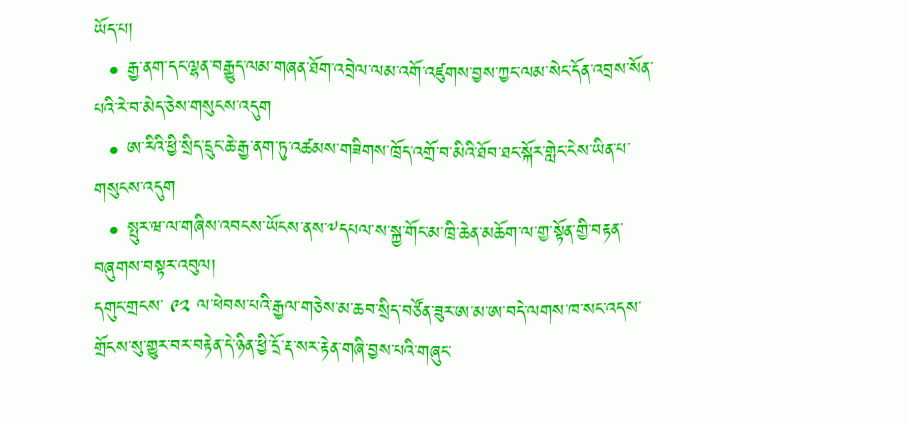ཡོད་པ།
  • རྒྱ་ནག་དང་ལྷན་བརྒྱུད་ལམ་གཞན་ཐོག་འབྲེལ་ལམ་འགོ་འཛུགས་བྱས་ཀྱང་ལམ་སེང་དོན་འབྲས་སོན་པའི་རེ་བ་མེད་ཅེས་གསུངས་འདུག
  • ཨ་རིའི་ཕྱི་སྲིད་དྲུང་ཆེ་རྒྱ་ནག་ཏུ་འཚམས་གཟིགས་ཁྲོད་འགྲོ་བ་མིའི་ཐོབ་ཐང་སྐོར་གླེང་ངེས་ཡིན་པ་གསུངས་འདུག
  • སྤུར་ཝ་ལ་གཞིས་འབངས་ཡོངས་ནས་༸དཔལ་ས་སྐྱ་གོང་མ་ཁྲི་ཆེན་མཆོག་ལ་གྱ་སྟོན་གྱི་བརྟན་བཞུགས་བསྟར་འབུལ།
དགུང་གྲངས་ ༩༢ ལ་ཕེབས་པའི་རྒྱལ་གཅེས་མ་ཆབ་སྲིད་བཙོན་ཟུར་ཨ་མ་ཨ་བདེ་ལགས་ཁ་སང་འདས་གྲོངས་སུ་གྱུར་བར་བརྟེན་དེ་ཉིན་ཕྱི་དྲོ་རྡ་སར་རྟེན་གཞི་བྱས་པའི་གཞུང་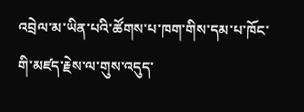འབྲེལ་མ་ཡིན་པའི་ཚོགས་པ་ཁག་གིས་དམ་པ་ཁོང་གི་མཛད་རྗེས་ལ་གུས་འདུད་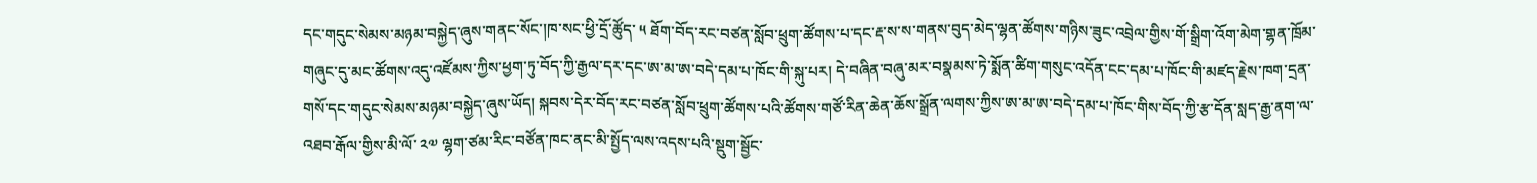དང་གདུང་སེམས་མཉམ་བསྐྱེད་ཞུས་གནང་སོང་།ཁ་སང་ཕྱི་དྲོ་ཚོུད་ ༥ ཐོག་བོད་རང་བཙན་སློབ་ཕྲུག་ཚོགས་པ་དང་རྡ་ས་ས་གནས་བུད་མེད་ལྷན་ཚོགས་གཉིས་ཟུང་འབྲེལ་གྱིས་གོ་སྒྲིག་འོག་མེག་གྷན་ཁྲོམ་གཞུང་དུ་མང་ཚོགས་འདུ་འཛོམས་ཀྱིས་ཕྱག་ཏུ་བོད་ཀྱི་རྒྱལ་དར་དང་ཨ་མ་ཨ་བདེ་དམ་པ་ཁོང་གི་སྐུ་པར། དེ་བཞིན་བཞུ་མར་བསྣམས་ཏེ་སྨོན་ཚིག་གསུང་འདོན་ངང་དམ་པ་ཁོང་གི་མཛད་རྗེས་ཁག་དྲན་གསོ་དང་གདུང་སེམས་མཉམ་བསྐྱེད་ཞུས་ཡོད། སྐབས་དེར་བོད་རང་བཙན་སློབ་ཕྲུག་ཚོགས་པའི་ཚོགས་གཙོ་རིན་ཆེན་ཆོས་སྒྲོན་ལགས་ཀྱིས་ཨ་མ་ཨ་བདེ་དམ་པ་ཁོང་གིས་བོད་ཀྱི་རྩ་དོན་སླད་རྒྱ་ནག་ལ་འཐབ་རྒོལ་གྱིས་མི་ལོ་ ༢༧ ལྷག་ཙམ་རིང་བཙོན་ཁང་ནང་མི་སྤྱོད་ལས་འདས་པའི་སྡུག་སྦྱོང་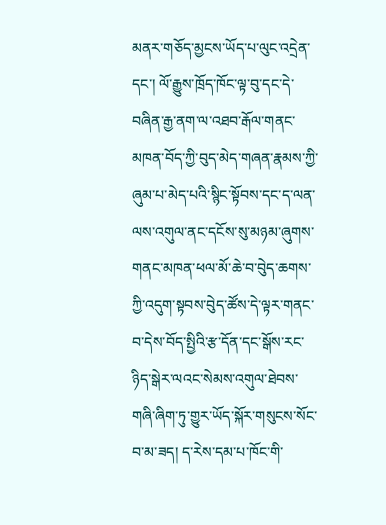མནར་གཅོད་མྱངས་ཡོད་པ་ལུང་འདྲེན་དང་། ལོ་རྒྱུས་ཁྲོད་ཁོང་ལྟ་བུ་དང་དེ་བཞིན་རྒྱ་ནག་ལ་འཐབ་རྒོལ་གནང་མཁན་བོད་ཀྱི་བུད་མེད་གཞན་རྣམས་ཀྱི་ཞུམ་པ་མེད་པའི་སྙིང་སྟོབས་དང་ད་ལན་ལས་འགུལ་ནང་དངོས་སུ་མཉམ་ཞུགས་གནང་མཁན་ཕལ་མོ་ཆེ་བ་བེུད་ཆགས་ཀྱི་འདུག་སྟབས་བེུད་ཚོས་དེ་ལྟར་གནང་བ་དེས་བོད་སྤྱིའི་རྩ་དོན་དང་སྒོས་རང་ཉིད་སྒེར་ལའང་སེམས་འགུལ་ཐེབས་གཞི་ཞིག་ཏུ་གྱུར་ཡོད་སྐོར་གསུངས་སོང་བ་མ་ཟད། ད་རེས་དམ་པ་ཁོང་གི་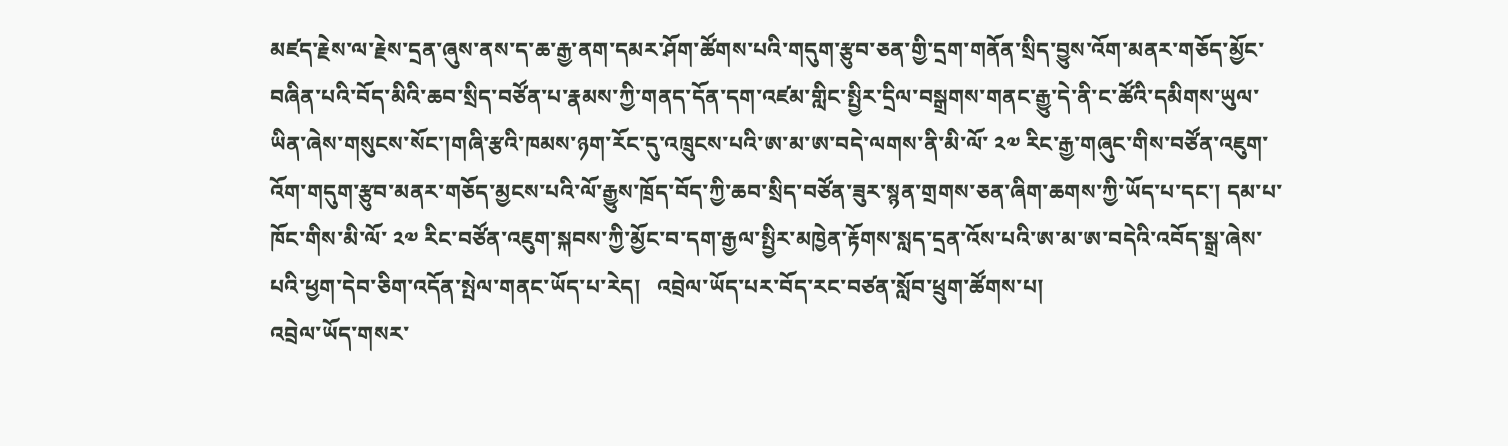མཛད་རྗེས་ལ་རྗེས་དྲན་ཞུས་ནས་ད་ཆ་རྒྱ་ནག་དམར་ཤོག་ཚོགས་པའི་གདུག་རྩུབ་ཅན་གྱི་དྲག་གནོན་སྲིད་བྱུས་འོག་མནར་གཅོད་མྱོང་བཞིན་པའི་བོད་མིའི་ཆབ་སྲིད་བཙོན་པ་རྣམས་ཀྱི་གནད་དོན་དག་འཛམ་གླིང་སྤྱིར་དྲིལ་བསྒྲགས་གནང་རྒྱུ་དེ་ནི་ང་ཚོའི་དམིགས་ཡུལ་ཡིན་ཞེས་གསུངས་སོང་།གཞི་རྩའི་ཁམས་ཉག་རོང་དུ་འཁྲུངས་པའི་ཨ་མ་ཨ་བདེ་ལགས་ནི་མི་ལོ་ ༢༧ རིང་རྒྱ་གཞུང་གིས་བཙོན་འཇུག་འོག་གདུག་རྩུབ་མནར་གཅོད་མྱངས་པའི་ལོ་རྒྱུས་ཁྲོད་བོད་ཀྱི་ཆབ་སྲིད་བཙོན་ཟུར་སྙན་གྲགས་ཅན་ཞིག་ཆགས་ཀྱི་ཡོད་པ་དང་། དམ་པ་ཁོང་གིས་མི་ལོ་ ༢༧ རིང་བཙོན་འཇུག་སྐབས་ཀྱི་མྱོང་བ་དག་རྒྱལ་སྤྱིར་མཁྱེན་རྟོགས་སླད་དྲན་འོས་པའི་ཨ་མ་ཨ་བདེའི་འབོད་སྒྲ་ཞེས་པའི་ཕྱག་དེབ་ཅིག་འདོན་སྤེལ་གནང་ཡོད་པ་རེད།   འབྲེལ་ཡོད་པར་བོད་རང་བཙན་སློབ་ཕྲུག་ཚོགས་པ།
འབྲེལ་ཡོད་གསར་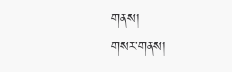གནས།
གསར་གནས།